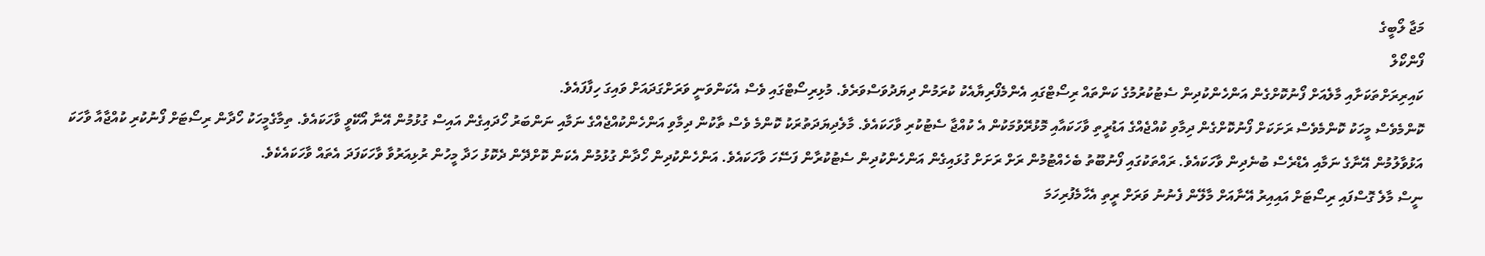މަޖާ ލޯބީގެ
ފޯންކޯލް
ކައިރިރަށްތަކަށާއި މާލެއަށް ފޯނުކޮށްގެން އަންހެންކުދިން ސެޓުކުރުމުގެ ކަންތައް ރިސޯޓްގައި އެންމެފޯރިޔާއެކު ކުރަމުން ދިޔަދުވަސްވަރެވެ. މުޅިރިސޯޓްގައި ވެސް އެކަންވަނީ ވަރަށްގަދައަށް ވައިގަ ހިފާފައެވެ.
ކޮންމެވެސް މީހަކު ކޮންމެވެސް ރަށަކަށް ފޯނުކޮށްގެން ދިމާވި ކުއްޖެއްގެ އަޑުރީތި ވާހަކައާއި މޮޅުރޭވުމަކުން އެ ކުއްޖާ ސެޓުކުރި ވާހަކައެވެ. މާލެދިޔަދަތުރަކު ކޮންމެ ވެސް ތާކުން ދިމާވި އަންހެންކުއްޖެއްގެ ނަމާއި ނަންބަރު ހޯދައިގެން އައިސް ގުޅުމުން އޭނާ އޯކޭވީ ވާހަކައެވެ. ތިމާގެމީހަކު ހޯދާން ރިސޯޓަށް ފޯނުކުރި ކުއްޖާއާ ވާހަކަ އަޅުވާލުމުން އޭނާގެ ނަމާއި އެޑްރެސް ބުނެދިން ވާހަކައެވެ. ރައްތަކުގައި ފޯނުބޫތު ބެހެއްޓުމުން ރަށް ރަށަށް ގުޅައިގެން އަންހެންކުދިން ސެޓުކުރާން ފަސޭހަ ވާހަކައެވެ. އަންހެންކުދިން ހޯދާން ގުޅުމުން އެކަން ކޮށްދޭން ދެކޮޅު ހަދާ މީހުން ރުޅިއަރުވާ ވާހަކަފަދަ އެތައް ވާހަކައެކެވެ.
ނީސް މާލެ ގޮސްފައި ރިސޯޓަށް އައިއިރު އޭނާއަށް މާލޭން ފެނުނު ވަރަށް ރީތި އެހާމެފުރިހަމަ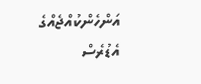އަންހެންކުއްޖެއްގެ އެޑުރެސް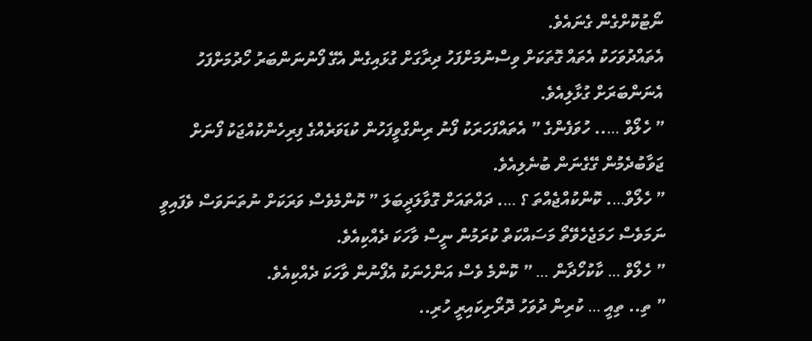ނޯޓުކޮށްގެން ގެނައެވެ.
އެތައްދުވަހަކު އެތައް ގޮތަކަށް ވިސްނުމަށްފަހު ދިރާގަށް ގުޅައިގެން އެގޭ ފޯނުނަންބަރު ހޯދުމަށްފަހު އެނަންބަރަށް ގުޅާލިއެވެ.
” ހެލޯވް ….. ހުވަފެންގެ ” އެތައްފަހަރަކު ފޯނު ރިންގްވީފަހުން ކުޑަވަރެއްގެ ފިރިހެންކުއްޖަކު ފޯނަށް ޖަވާބުދެމުން ގޭގެނަން ބުނެލިއެވެ.
” ހެލޯވް…. ކޮންކުއްޖެއްތަ ؟ …. ދައްތައަށް ގޮވާލަދީބަލަ ” ކޮންމެވެސް ވަރަކަށް ނުތަނަވަސް ވެފައިވީ ނަމަވެސް ހަމަޖެހެވޭތޯ މަސައްކަތް ކުރަމުން ނީސް ވާހަކަ ދެއްކިއެވެ.
” ހެލޯވް … ކާކުހޯދާން … ” ކޮންމެ ވެސް އަންހެނަކު އެފޯނުން ވާހަކަ ދެއްކިއެވެ.
” ތި.. ތިއީ … ކުރިން ދުވަހު ދޮރޯށިކައިރީ ހުރި..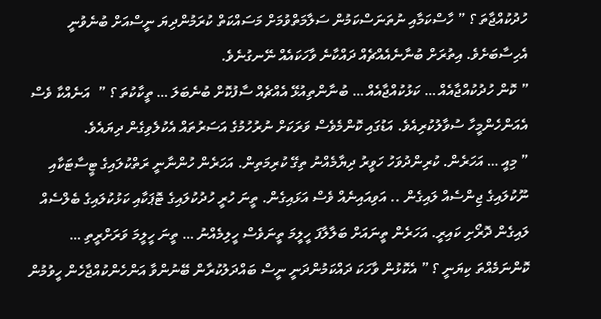ހުދުކުއްޖާތަ ؟ ” ހާސްކަމާއި ނުތަނަސްކަމުން ސަލާމަތްވުމަށް މަސައްކަތް ކުރަމުންދިޔަ ނީސްއަށް ބުނެވުނީ އެހިސާބަށެވެ. އިތުރަށް ބުނާނެއެއްޗެއް ދައްކާނެ ވާހަކައެއް ނޭނގުނެވެ.
” ކޮން ހުދުކުއްޖާއެއް … ކަޅުކުއްޖާއެއް … ބުނާންތިއުޅޭ އެއްޗެއް ސާފުކޮށް ބުނެބަލަ … ތީކާކުތަ ؟ ”  އަނެއްކާ ވެސް އެއަންހެންމީހާ ސުވާލުކުރިއެވެ. އަޑުގައި ކޮންމެވެސް ވަރަކަށް ނުރުހުމުގެ އަސަރުތައް އެކުލެވިގެން ދިޔައެވެ.
” މިއީ … އަހަރެން. ކުރިންދުވަހު ހަވީރު ދިޔާމެއްނު ތިގޭ ކުރިމަތިން. އަހަރެން ހުންނާނީ ރަތްކުލައިގެ ޓީސާޓަކާއި ނޫކުލައިގެ ޖިންސެއް ލައިގެން .. އަވިއައިނެއް ވެސް އަޅައިގެން. ތީނަ ހުރީ ހުދުކުލައިގެ ޓޮޕަކާއި ކަޅުކުލައިގެ ބެލްސެއް ލައިގެން ދޮރޯށި ކައިރީ. އަހަރެން ތީނައަށް ބަލާލާފަ ހީލީމަ ތީނަވެސް ހީލިމެއްނު … ތީނަ ހީލީމަ ވަރަށްރީތި … ކޮންނަމެއްތަ ކިޔަނީ ؟ ” އެކޮޅުން ވާހަކަ ދައްކަމުންދަނީ ނީސް ބައްދަލުކުރާން ބޭނުންވާ އަންހެންކުއްޖާހެން ހީވުމުން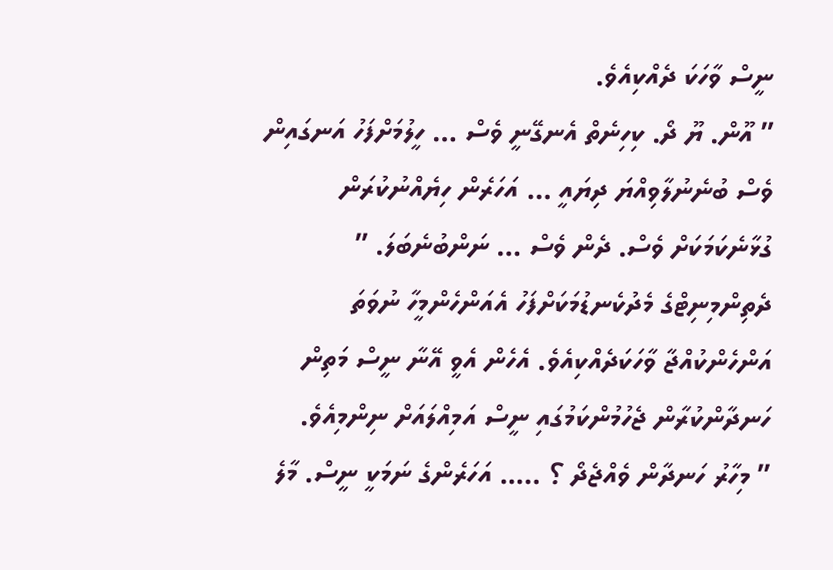ނީސް ވާހަކަ ދެއްކިއެވެ.
” އޫން. ޔޫ ދޯ. ކިހިނެތް އެނގޭނީ ވެސް … ހީލުމަށްފަހު އަނގައިން ވެސް ބުނެނުލާވިއްޔަ ދިޔައީ … އަހަރެން ހިޔެއްނުކުރަން ގުޅާނެކަމަކަށް ވެސް. ދެން ވެސް … ނަންބުނެބަލަ. ” ދެތިންމިނިޓްގެ މެދުކެނޑުމަކަށްފަހު އެއަންހެންމީހާ ނުވަތަ އަންހެންކުއްޖާ ވާހަކަދެއްކިއެވެ. އެހެން އެވީ އޭނާ ނީސް މަތިން ހަނދާންކުރާން ޖެހުމުންކަމުގައި ނީސް އަމިއްލައަށް ނިންމިއެވެ.
” މިހާރު ހަނދާން ވެއްޖެދޯ ؟ ….. އަހަރެންގެ ނަމަކީ ނީސް. މާލެ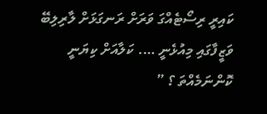ކައިރީ ރިސޯޓެއްގަ ވަރަށް ރަނގަޅަށް ލާރިލިބޭ ވަޒީފާގައި މިއުޅެނީ …. ކަލާއަށް ކިޔަނީ ކޮންނަމެއްތަ ؟ ”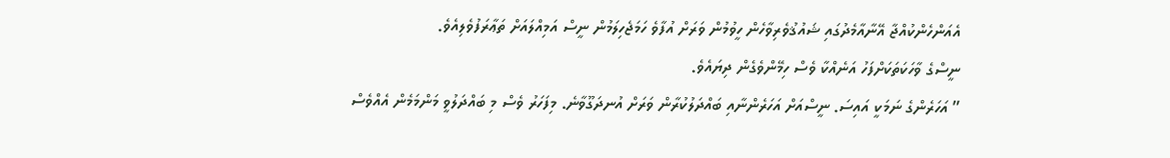އެއަންހެންކުއްޖާ އޭނާއާމެދުގައި ޝައުޤުވެރިވާހެން ހީވުމުން ވަރަށް އުފާވެ ހަމަޖެހިލަމުން ނީސް އަމިއްލައަށް ތަޢާރަފުވެލިއެވެ.
ނީސްގެ ވާހަކަތަކަށްފަހު އަނެއްކާ ވެސް ހިމޭންވެގެން ދިޔައެވެ.
” އަހަރެންގެ ނަމަކީ އައިސަ. ނީސްއަށް އަހަރެންނާއި ބައްދަލުކުރާން ވަރަށް އުނދަގޫވާނެ. މިފަހަރު ވެސް މި ބައްދަލުވީ މަންމަމެން އެއްވެސް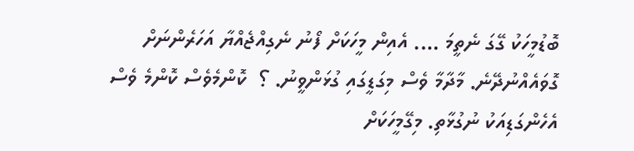ބޮޑުމީހަކު ގޭގަ ނެތީމަ …. އެއިން މީހަކަށް ފޯނު ނެގިއްޖެއްޔާ އަހަރެންނަށް ގޮވައެއްނުދޭނެ. މާދާމާ ވެސް މިގަޑީގައި ގުޅަންވީނު. ؟  ކޮންމެވެސް ކޮންމެ ވެސް އެހެންގަޑިއަކު ނުގުޅާތި. މިގޭމީހަކަށް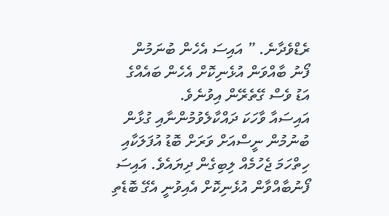ރެޑްވެދާނެ. ” އައިސަ އެހެން ބުނަމުން ފޯނު ބާއްވަން އުޅެނިކޮށް އެހެން ބައެއްގެ އަޑު ވެސް ގޭތެރޭން އިވުނެވެ.
އައިސައާ ވާހަކަ ދައްކާލެވުމުންނާއި ގުޅާން ބުނުމުން ނީސްއަށް ވަރަށް ބޮޑު އުފަލަކާއި ހިތްހަމަ ޖެހުމެއް ލިބިގެން ދިޔައެވެ. އައިސަ ފޯނުބާއްވާން އުޅެނިކޮށް އެއިވުނީ އެގޭ ބޮޑެތި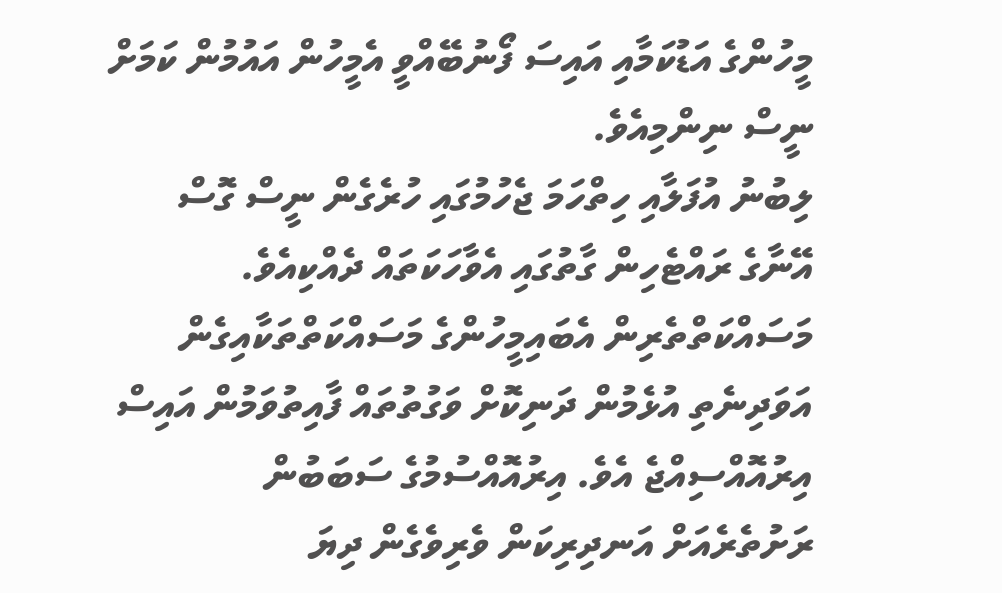މީހުންގެ އަޑުކަމާއި އައިސަ ފޯނުބޭއްވީ އެމީހުން އައުމުން ކަމަށް ނީސް ނިންމިއެވެ.
ލިބުނު އުފަލާއި ހިތްހަމަ ޖެހުމުގައި ހުރެގެން ނީސް ގޮސް އޭނާގެ ރައްޓެހިން ގާތުގައި އެވާހަކަތައް ދެއްކިއެވެ.
މަސައްކަތްތެރިން އެބައިމީހުންގެ މަސައްކަތްތަކާއިގެން އަވަދިނެތި އުޅެމުން ދަނިކޮށް ވަގުތުތައް ފާއިތުވަމުން އައިސް އިރުއޮއްސިއްޖެ އެވެ. އިރުއޮއްސުމުގެ ސަބަބުން ރަށުތެރެއަށް އަނދިރިކަން ވެރިވެގެން ދިޔަ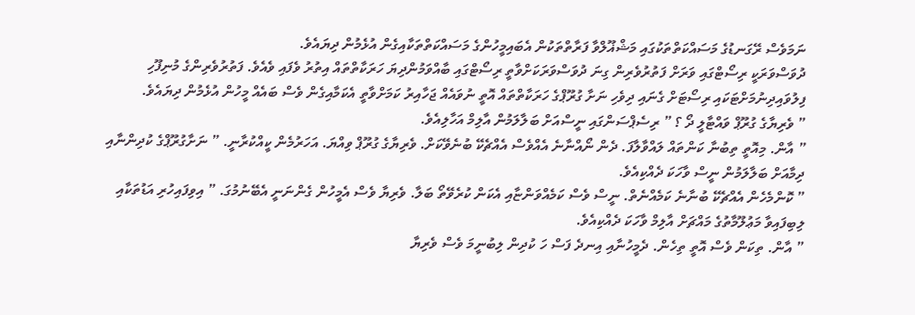ނަމަވެސް ރޭގަނޑުގެ މަސައްކަތްތަކުގައި މަޝްޣޫލްވާ ފަރާތްތަކުން އެބައިމީހުންގެ މަސައްކަތްތަކާއިގެން އުޅެމުން ދިޔައެވެ.
ދުވަސްވަރަކީ ރިސޯޓްގައި ވަރަށް ފަތުރުވެރިން ގިނަ ދުވަސްވަރަކަށްވާތީ ރިސޯޓްގައި ބާއްވަމުންދިޔަ ހަރަކާތްތައް އިތުރު ވެފައި ވެއެވެ. ފަތުރުވެރިންގެ މުނިފޫހި ފިލުވައިދިނުމަށްޓަކައި ރިސޯޓަށް ގެނައި ދިވެހި ނަށާ ގުރޫޕްގެ ހަރަކާތްތައް އޮތީ ނުވައެއް ޖަހާއިރު ކަމަށްވާތީ އެކަމާއިގެން ވެސް ބައެއް މީހުން އުޅެމުން ދިޔައެވެ.
” ވެރިޔާގެ ގުރޫޕް ވައްޓާލީ ދޯ ؟ ” ރިސެޕްސަންގައި ނީސްއަށް ބަލާލަމުން އާލިމް އަހާލިއެވެ.
” އާން. މިއޮތީ ތިބުނާ ކަންތައް ލައްވާލާފަ. ދެން ނޯއްނާނެ އެއްވެސް އެއްޗެކޭ ބުނެވޭކަށް. ވެރިޔާގެ ގުރޫޕް ވިއްޔަ. އަހަރުމެން ކީއްކުރާނީ. ” ނަށާގުރޫޕްގެ ކުދިންނާއި ދިމާއަށް ބަލާލަމުން ނީސް ވާހަކަ ދެއްކިއެވެ.
” ކޮންމެހެން އެއްޗެކޭ ބުނާނެ ކަމެއްނެތް. ނީސް ވެސް ކަމެއްވަންޏާއި އެކަން ކުރެވޭތޯ ބަލާ. ވެރިޔާ ވެސް އެމީހުން ގެންނަނީ އެބޭނުމުގަ. ” އިވިފައިހުރި އަޑުތަކާއި ލިބިފައިވާ މަޢުލޫމާތުގެ މައްޗަށް އާލިމް ވާހަކަ ދެއްކިއެވެ.
” އާން. ތިކަން ވެސް އޮތީ ތިހެން. ދެމީހުނާއި އިނދެ ފަސް ހަ ކުދިން ލިބުނީމަ ވެސް ވެރިޔާ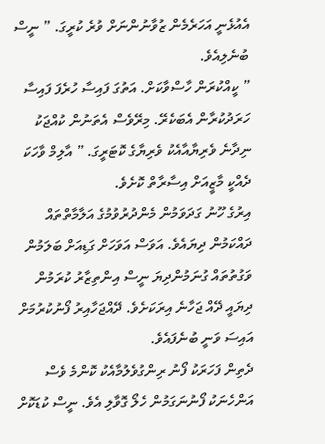އެއުޅެނީ އަހަރެމެން ޒުވާނުންނަށް ވުރެ ކުރީގަ. ” ނީސް ބުނެލިއެވެ.
” ކީއްކުރަން ހާސްވާކަށް. އަތުގަ ފައިސާ ހުރެފަ ފައިސާ ހަރަދުކުރާން އެބަކެރޭ. މިރޭވެސް އެތަނުން ކުއްޖަކު ނިދާނެ ވެރިޔާއާއެކު ވެރިޔާގެ ކޮޓަރީގަ. ” އާލިމް ވާހަކަ ދެއްކީ މާޒީއަށް އިސާރާތް ކޮށެވެ.
އިރުގެ ހޫނު ގަދަވަމުން މެންދުރުވުމުގެ އަލާމާތްތައް ދައްކަމުން ދިޔައެވެ. އަވަސް އަވަހަށް ގަޑިއަށް ބަލަމުން ވަގުތުތައް ގުނަމުންދިޔަ ނީސް އިންތިޒާރު ކުރަމުން ދިޔައީ ދޭއް ޖަހާނެ އިރަކަށެވެ. ދޭއްޖަހާއިރު ފޯނުކުރުމަށް އައިސަ ވަނީ ބުނެފައެވެ.
ދެތިން ފަހަރަކު ފޯނު ރިންގުވެލުމާއެކު ކޮންމެ ވެސް އަންހެނަކު ފޯނުނަގަމުން ހެލޯ ގޮވާލި އެވެ. ނީސް ކުޑަކޮށް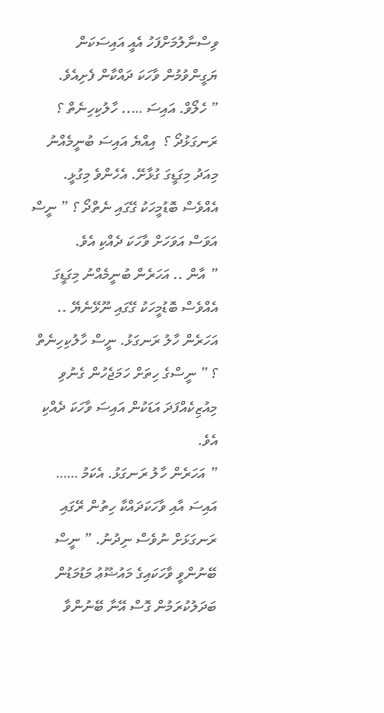ވިސްނާލުމަށްފަހު އެއީ އައިސަކަން ޔަގީންވުމުން ވާހަކަ ދައްކާން ފެށިއެވެ.
” ހެލޯވް. އައިސަ ….. ހާލުކިހިނެތް ؟  ރަނގަޅުދޯ ؟  އިއްޔެ އައިސަ ބުނީމެއްނު މިއަދު މިގަޑީގަ ގުޅާށޭ. އެހެންވެ މިގުޅީ. އެއްވެސް ބޮޑުމީހަކު ގޭގައި ނެތްދޯ ؟ ” ނީސް އަވަސް އަވަހަށް ވާހަކަ ދެއްކި އެވެ.
” އާން .. އަހަރެން ބުނީމެއްނު މިގަޑީގަ އެއްވެސް ބޮޑުމީހަކު ގޭގައި ނޫޅޭނެޔޭ .. އަހަރެން ހާލު ރަނގަޅު. ނީސް ހާލުކިހިނެތް ؟ ” ނީސްގެ ހިތަށް ހަމަޖެހުން ގެނުވި މިއުޒިކެއްފަދަ އަޑަކުން އައިސަ ވާހަކަ ދެއްކި އެވެ.
” އަހަރެން ހާލު ރަނގަޅު. އެކަމު …… އައިސަ އާއި ވާހަކަދައްކާ ހިތުން ރޭގައި ރަނގަޅަށް ނުވެސް ނިދުނު. ” ނީސް ބޭނުންވީ ވާހަކައިގެ މައުޟޫޢު މަޑުމަޑުން ބަދަލުކުރަމުން ގޮސް އޭނާ ބޭނުންވާ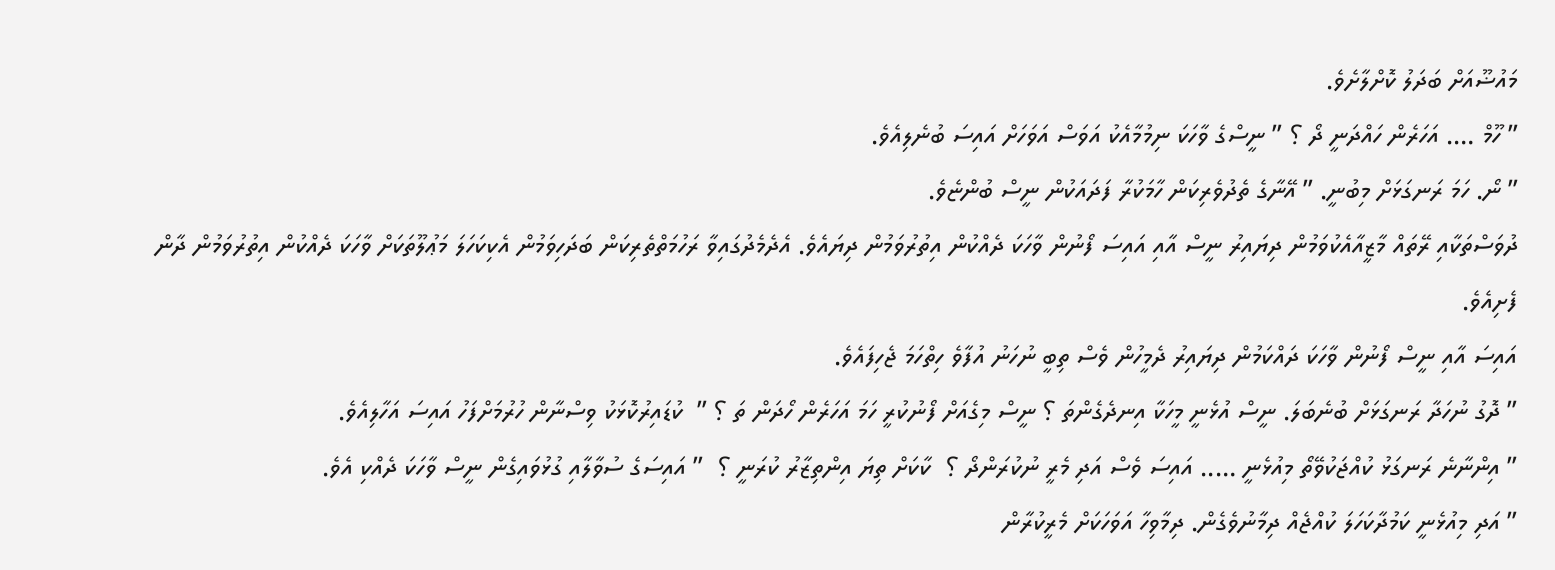މައުޟޫއަށް ބަދަލު ކޮށްލާށެވެ.
” ހޫމް …. އަހަރެން ހައްދަނީ ދޯ ؟ ” ނީސްގެ ވާހަކަ ނިމުމާއެކު އަވަސް އަވަހަށް އައިސަ ބުނެލިއެވެ.
” ނޯ. ހަމަ ރަނގަޅަށް މިބުނީ. ” އޭނާގެ ތެދުވެރިކަން ހާމަކުރާ ފަދައަކުން ނީސް ބުންޏެވެ.
ދުވަސްތަކާއި ރޭތައް މާޒީއާއެކުވަމުން ދިޔައިރު ނީސް އާއި އައިސަ ފޯނުން ވާހަކަ ދެއްކުން އިތުރުވަމުން ދިޔައެވެ. އެދެމެދުގައިވާ ރަހުމަތްތެރިކަން ބަދަހިވަމުން އެކިކަހަލަ މަޢުލޫތަކަށް ވާހަކަ ދެއްކުން އިތުރުވަމުން ދާން ފެށިއެވެ.
އައިސަ އާއި ނީސް ފޯނުން ވާހަކަ ދައްކަމުން ދިޔައިރު ދެމީހުން ވެސް ތިބީ ނުހަނު އުފާވެ ހިތްހަމަ ޖެހިފައެވެ.
” ދޮގު ނުހަދާ ރަނގަޅަށް ބުނެބަލަ. ނީސް އުޅެނީ މީހަކާ އިނދެގެންތަ ؟ ނީސް މިގެއަށް ފޯނުކުރީ ހަމަ އަހަރެން ހޯދަން ތަ ؟ ”  ކުޑައިރުކޮޅަކު ވިސްނާން ހުރުމަށްފަހު އައިސަ އަހާލިއެވެ.
” އިންނާނެ ރަނގަޅު ކުއްޖަކުވޭތޯ މިއުޅެނީ ….. އައިސަ ވެސް އަދި މެރީ ނުކުރަންދޯ ؟  ކާކަށް ތިޔަ އިންތިޒާރު ކުރަނީ ؟  ” އައިސަގެ ސުވާލާއި ގުޅުވައިގެން ނީސް ވާހަކަ ދެއްކި އެވެ.
” އަދި މިއުޅެނީ ކަމުދާކަހަލަ ކުއްޖެއް ދިމާނުވެގެން. ދިމާވިހާ އަވަހަކަށް މެރީކުރާން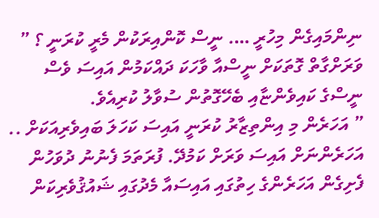ނިންމައިގެން މިހުރީ …. ނީސް ކޮންއިރަކުން މެރީ ކުރަނީ ؟ ”  ވަރަށްގާތް ގޮތަކަށް ނީސްއާ ވާހަކަ ދައްކަމުން އައިސަ ވެސް ނީސްގެ ކައިވެންޏާއި ބެހޭގޮތުން ސުވާލު ކުރިއެވެ.
” އަހަރެން މި އިންތިޒާރު ކުރަނީ އައިސަ ކަހަލަ ބައިވެރިއަކަށް .. އަހަރެންނަށް އައިސަ ވަރަށް ކަމުދޭ. ފުރަތަމަ ފެނުނު ދުވަހުން ފެށިގެން އަހަރެންގެ ހިތުގައި އައިސައާ މެދުގައި ޝައުޤުވެރިކަން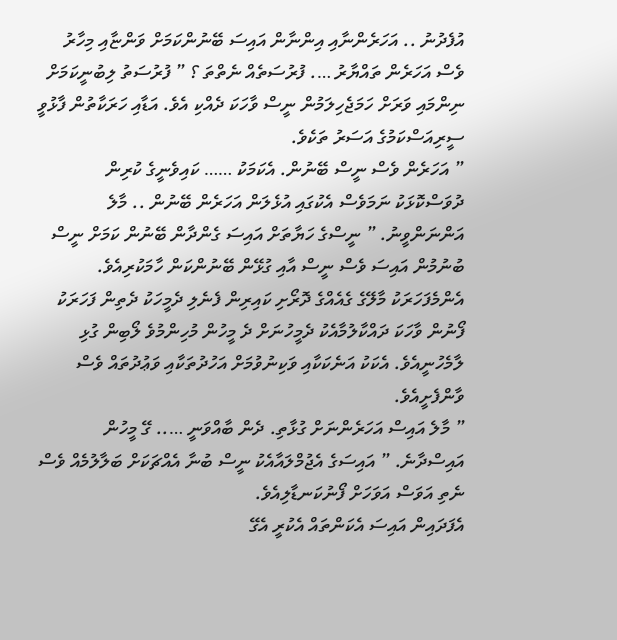އުފެދުނު .. އަހަރެންނާއި އިންނާން އައިސަ ބޭނުންކަމަށް ވަންޏާއި މިހާރު ވެސް އަހަރެން ތައްޔާރު …. ފުރުސަތެއް ނެތްތަ ؟ ” ފުރުސަތު ލިބުނީކަމަށް ނިންމައި ވަރަށް ހަމަޖެހިލަމުން ނީސް ވާހަކަ ދެއްކި އެވެ. އަޑާއި ހަރަކާތުން ފާޅުވީ ސީރިއަސްކަމުގެ އަސަރު ތަކެވެ.
” އަހަރެން ވެސް ނީސް ބޭނުން. އެކަމަކު …… ކައިވެނީގެ ކުރިން ދުވަސްކޮޅަކު ނަމަވެސް އެކުގައި އުޅެލަން އަހަރެން ބޭނުން .. މާލެ އަންނަންވީނު. ” ނީސްގެ ހަޔާތަށް އައިސަ ގެންދާން ބޭނުން ކަމަށް ނީސް ބުނުމުން އައިސަ ވެސް ނީސް އާއި ގުޅޭން ބޭނުންކަން ހާމަކުރިއެވެ.
އެންމެފަހަރަކު މާލޭގެ ގެއެއްގެ ދޮރޯށި ކައިރިން ފެނެލި ދެމީހަކު ދެތިން ފަހަރަކު ފޯނުން ވާހަކަ ދައްކާލުމާއެކު ދެމީހުނަށް ދެ މީހުން މުހިންމުވެ ލޯބިން ގުޅި ލާމެހުނީއެވެ. އެކަކު އަނެކަކާއި ވަކިނުވުމަށް އަހުދުތަކާއި ވަޢުދުތައް ވެސް ވާންފެށީއެވެ.
” މާލެ އައިސް އަހަރެންނަށް ގުޅާތި. ދެން ބާއްވަނީ ….. ގޭ މީހުން އައިސްދާނެ. ” އައިސަގެ އެޖުމްލައާއެކު ނީސް ބުނާ އެއްޗަކަށް ބަލާލުމެއް ވެސް ނެތި އަވަސް އަވަހަށް ފޯނުކަނޑާލިއެވެ.
އެފަދައިން އައިސަ އެކަންތައް އެކުރީ އެގޭ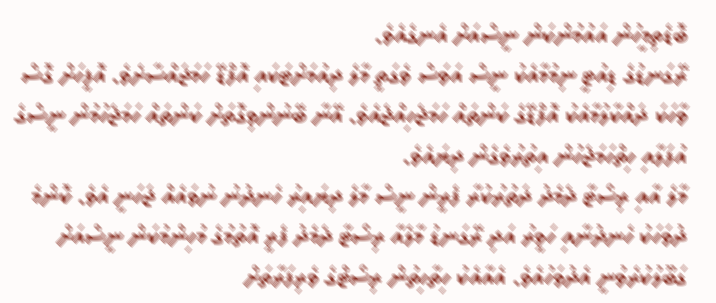ބޮޑެތިމީހުން އައުމުންކަން ނީސްއަށް އެނގެއެވެ.
ރޭގަނޑުގެ ޑިއުޓީ ނިމުމާއެކު ނީސް އަވަސް ވެގަތީ މާލެ ދިއުމަށްޓަކައި އޮފްޑޭ ހަމަޖައްސާށެވެ. އޮފީހަށް ގޮސް ވާހަކަ ދައްކާލުމާއެކު އޮފްޑޭގެ ކަންތައް ހަމަޖެހިއްޖެއެވެ. އޭނާ ބޭނުންވިގޮތަށް ކަންތައް ހަމަޖެހުމުން ނީސްގެ އުފަލާއި ހިތްހަމަޖެހުން އިތުރުވެގެން ދިޔައެވެ.
މާލެ އާއި ރިސޯޓާ ދެމެދު ދަތުރުކުރާ ފެރީން ނީސް މާލެ ދިޔައިރު ހެނދުނު ނުވައެއް ޖަހަނީ އެވެ. ކޮންމެ ދުވަހަކު ހެނދުނާއި ހަވީރު އަދި ރޭގަނޑު މާލެއާ ރިސޯޓާ ދެމެދު ފެރީ އޮތުމުގެ މުހިންމުކަން ނީސްއަށް ގަބޫލުކުރެވުނީ އެދުވަހުއެވެ. އެއާއެކު ހިތާހިތުން ރިސޯޓްގެ ވެރިފަރާތަށް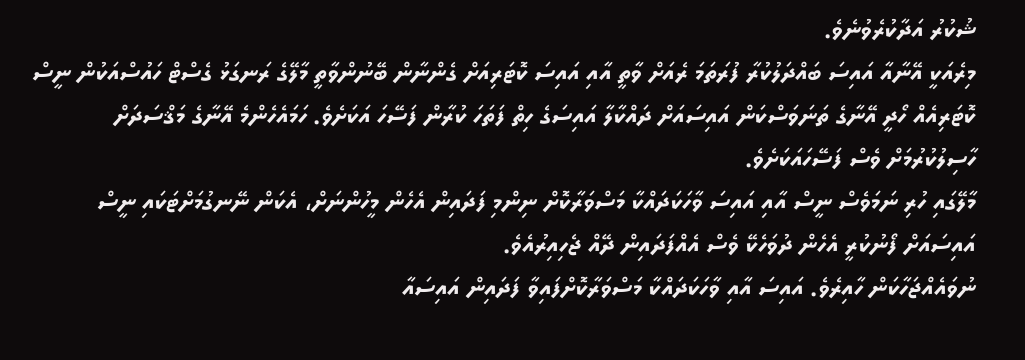ޝުކުރު އަދާކުރެވުނެވެ.
މިރެއަކީ އޭނާއާ އައިސަ ބައްދަލުކުރާ ފުރަތަމަ ރެއަށް ވާތީ އާއި އައިސަ ކޮޓަރިއަށް ގެންނާން ބޭނުންވާތީ މާލޭގެ ރަނގަޅު ގެސްޓް ހައުސްއަކުން ނީސް ކޮޓަރިއެއް ހޯދީ އޭނާގެ ތަނަވަސްކަން އައިސައަށް ދައްކާލާ އައިސަގެ ހިތް ފަތަހަ ކުރާން ފަސޭހަ އަކަށެވެ. ހަމައެހެންމެ އޭނާގެ މަޤްސަދަށް ހާސިލުކުރުމަށް ވެސް ފަސޭހައަކަށެވެ.
މާލޭގައި ހުރި ނަމަވެސް ނީސް އާއި އައިސަ ވާހަކަދައްކާ މަސްވަރާކޮށް ނިންމި ފަދައިން އެހެން މީހުންނަށް، އެކަން ނޭނގުމަށްޓަކައި ނީސް އައިސައަށް ފޯނުކުރީ އެހެން ދުވަހެކޭ ވެސް އެއްފަދައިން ދޭއް ޖެހިއިރުއެވެ.
ނުވައެއްޖަހާކަން ހާއިރެވެ. އައިސަ އާއި ވާހަކަދައްކާ މަސްވަރާކޮށްފައިވާ ފަދައިން އައިސައާ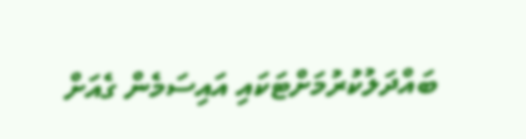ބައްދަލުކުރުމަށްޓަކައި އައިސަމެން ގެއަށް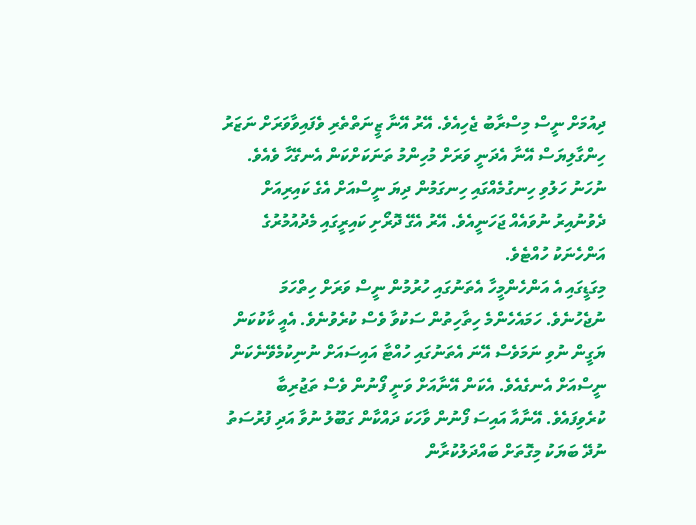ދިއުމަށް ނީސް މިސްރާބު ޖެހިއެވެ. އޭރު އޭނާ ޒީނަތްތެރި ވެފައިވާވަރަށް ނަޒަރު ހިންގާލިޔަސް އޭނާ އެދަނީ ވަރަށް މުހިންމު ތަނަކަށްކަން އެނގޭހާ ވެއެވެ.
ނުހަނު ހަލުވި ހިނގުމެއްގައި ހިނގަމުން ދިޔަ ނީސްއަށް އެގެ ކައިރިއަށް ދެވުނުއިރު ނުވައެއް ޖަހަނީއެވެ. އޭރު އެގޭ ދޮރޯށި ކައިރީގައި މެދުއުމުރުގެ އަންހެނަކު ހުއްޓެވެ.
މިގަޑީގައި އެ އަންހެންމީހާ އެތަނުގައި ހުރުމުން ނީސް ވަރަށް ހިތްހަމަ ނުޖެހުނެވެ. ހަމައެހެންމެ ހިތާހިތުން ސަކުވާ ވެސް ކުރެވުނެވެ. އެއީ ކާކުކަން ޔަގީން ނުވި ނަމަވެސް އޭނަ އެތަނުގައި ހުއްޓާ އައިސައަށް ނުނިކުމެވޭނެކަން ނީސްއަށް އެނގެއެވެ. އެކަން އޭނާއަށް ވަނީ ފޯނުން ވެސް ތަޖުރިބާ ކުރެވިފައެވެ. އޭނާއާ އައިސަ ފޯނުން ވާހަކަ ދައްކާން ގަބޫލު ނުވާ އަދި ފުރުސަތު ނުދޭ ބަޔަކު މިގޮތަށް ބައްދަލުކުރާން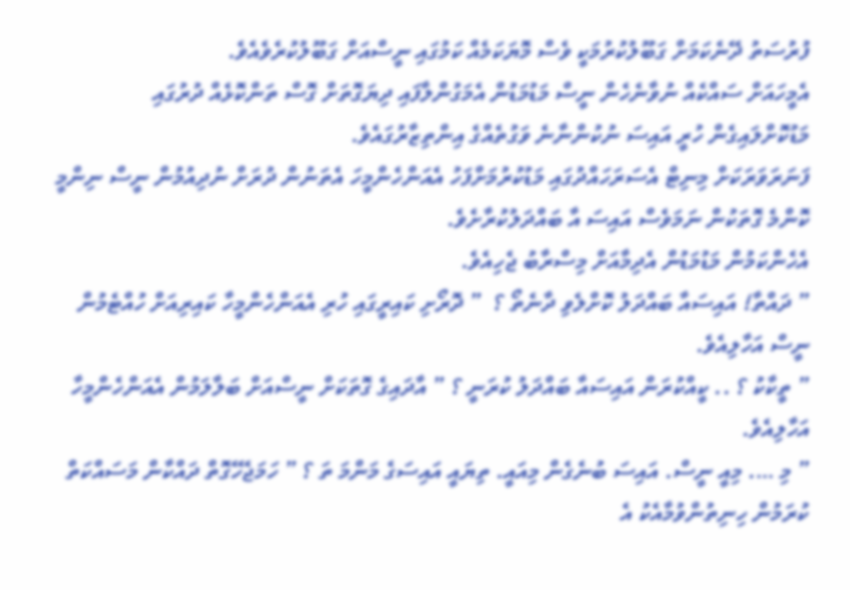ފުރުސަތު ދޭނެކަމަށް ގަބޫލުކުރުމަކީ ވެސް މޮޔަކަމެއް ކަމުގައި ނީސްއަށް ގަބޫލުކުރެވެއެވެ.
އެމީހައަށް ސައްކެއް ނުވާނެހެން ނީސް މަޑުމަޑުން އެމަގުންލާފައި ދިޔަގޮތަށް ގޮސް ތަންކޮޅެއް ދުރުގައި މަޑުކޮށްލައިގެން ހުރީ އައިސަ ނުކުންނާނެ ވަގުތެއްގެ އިންތިޒާރުގައެވެ.
ފަނަރަވަރަކަށް މިނިޓް އެސަރަހައްދުގައި މަޑުކުރުމަށްފަހު އެއަންހެންމީހަ އެތަނުން ދުރަށް ނުދިއުމުން ނީސް ނިންމީ ކޮންމެ ގޮތަކުން ނަމަވެސް އައިސަ އާ ބައްދަލުކުރާށެވެ.
އެހެންކަމުން މަޑުމަޑުން އެދިމާއަށް މިސްރާބު ޖެހިއެވެ.
” ދައްތާ! އައިސައާ ބައްދަލު ކޮށްލެވި ދާނެތޯ ؟  ” ދޮރޯށި ކައިރީގައި ހުރި އެއަންހެންމީހާ ކައިރިއަށް ހުއްޓެމުން ނީސް އަހާލިއެވެ.
” ތީކާކު ؟ .. ކީއްކުރަން އައިސައާ ބައްދަލު ކުރަނީ ؟ ” އާދައިގެ ގޮތަކަށް ނީސްއަށް ބަލާލަމުން އެއަންހެންމީހާ އަހާލިއެވެ.
” މި …. މިއީ ނީސް. އައިސަ ބުނެގެން މިއައީ. ތިޔައީ އައިސަގެ މަންމަ ތަ ؟ ” ހަމަޖެހޭގޮތް ދައްކާން މަސައްކަތް ކުރަމުން ހިނިތުންވުމާއެކު އެ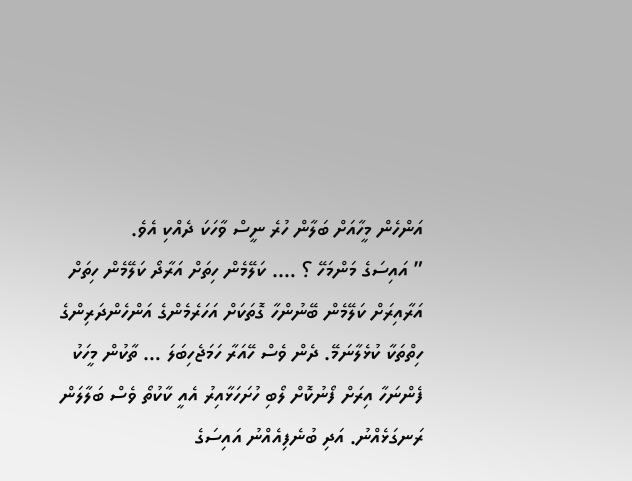އަންހެން މީހާއަށް ބަލާން ހުރެ ނީސް ވާހަކަ ދެއްކި އެވެ.
” އައިސަގެ މަންމަހޭ ؟ …. ކަލޭމެން ހިތަށް އަރާދޯ ކަލޭމެން ހިތަށް އަރާއިރަށް ކަލޭމެން ބޭނުންހާ ގޮތަކަށް އަހަރެމެންގެ އަންހެންދަރިންގެ ހިތްތަކާ ކުޅެލާނަމޭ. ދެން ވެސް ހޭއަރާ ހަމަޖެހިބަލަ … ތާކުން މީހަކު ފެންނަހާ އިރަށް ފޯނުކޮށް ލޯބި ހުށަހަޅާއިރު އެއީ ކާކުތޯ ވެސް ބަލާލަން ރަނގަޅެއްނު. އަދި ބުނެފިއެއްނު އައިސަގެ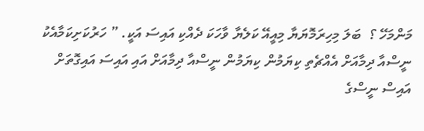މަންމަހޭ ؟  ބަލަ މިހިރަމޮޔަޔާ މިއީއޭ ކަލެޔާ ވާހަކަ ދެއްކި އައިސަ އަކީ. ” ހަރުކަށިކަމާއެކު ނީސްއާ ދިމާއަށް އެއްޗެތި ކިޔަމުން ކިޔަމުން ނީސްއާ ދިމާއަށް އައި އައިސަ އައިގޮތަށް އައިސް ނީސްގެ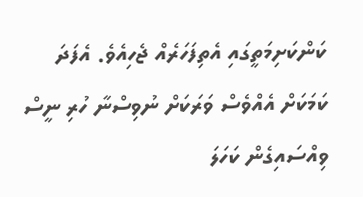ކަންކަށިމަތީގައި އެތިފަހަރެއް ޖެހިއެވެ. އެފަދަ ކަމަކަށް އެއްވެސް ވަރަކަށް ނުވިސްނާ ހުރި ނީސް ވިއްސައިގެން ކަހަލަ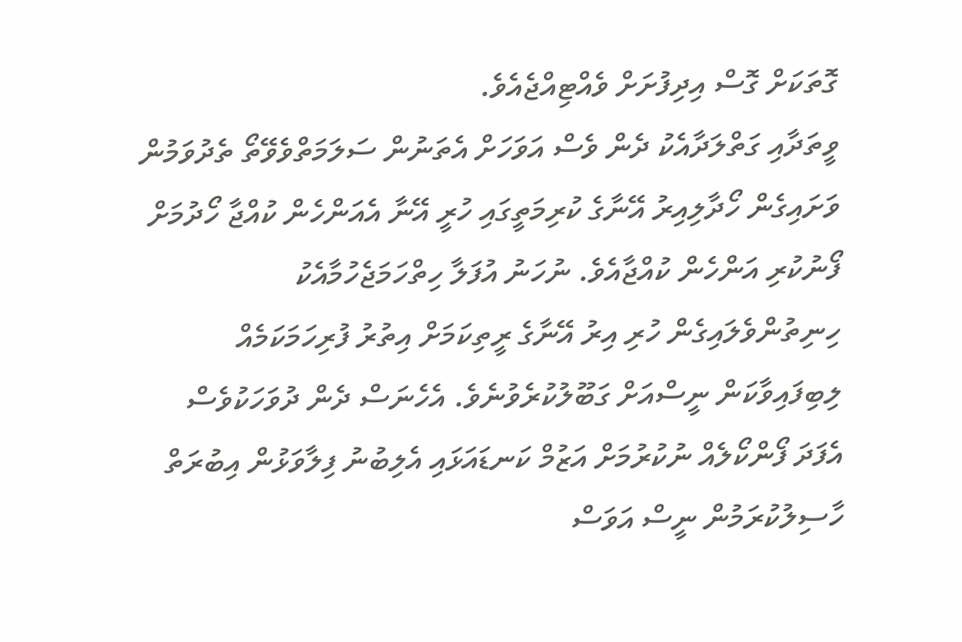ގޮތަކަށް ގޮސް އިދިފުށަށް ވެއްޓިއްޖެއެވެ.
ވީތަދާއި ގަތްލަދާއެކު ދެން ވެސް އަވަހަށް އެތަނުން ސަލަމަތްވެވޭތޯ ތެދުވަމުން ވަށައިގެން ހޯދާލިއިރު އޭނާގެ ކުރިމަތީގައި ހުރީ އޭނާ އެއަންހެން ކުއްޖާ ހޯދުމަށް ފޯނުކުރި އަންހެން ކުއްޖާއެވެ. ނުހަނު އުފަލާ ހިތްހަމަޖެހުމާއެކު ހިނިތުންވެލައިގެން ހުރި އިރު އޭނާގެ ރީތިކަމަށް އިތުރު ފުރިހަމަކަމެއް ލިބިފައިވާކަން ނީސްއަށް ގަބޫލުކުރެވުނެވެ. އެހެނަސް ދެން ދުވަހަކުވެސް އެފަދަ ފޯންކޯލެއް ނުކުރުމަށް އަޒުމް ކަނޑައަޅައި އެލިބުނު ފިލާވަޅުން އިބުރަތް ހާސިލުކުރަމުން ނީސް އަވަސް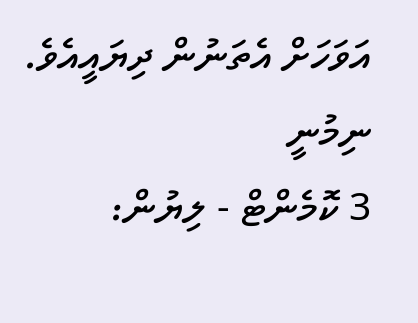އަވަހަށް އެތަނުން ދިޔައީއެވެ.
ނިމުނީ
3 ކޮމެންޓް - ލިޔުން: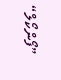”ފޯންކޯލް“